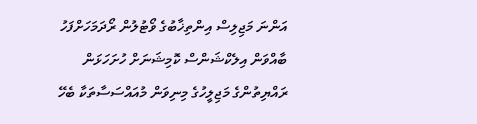އަންނަ މަޖިލިސް އިންތިޚާބުގެ ވޯޓުލުން ރޯދަމަހަށްފަހު ބާއްވަން އިލެކްޝަންސް ކޮމިޝަނަށް ހުށަހަޅަން ރައްޔިތުންގެ މަޖިލީހުގެ މިނިވަން މުއައްސަސާތަކާ ބެހޭ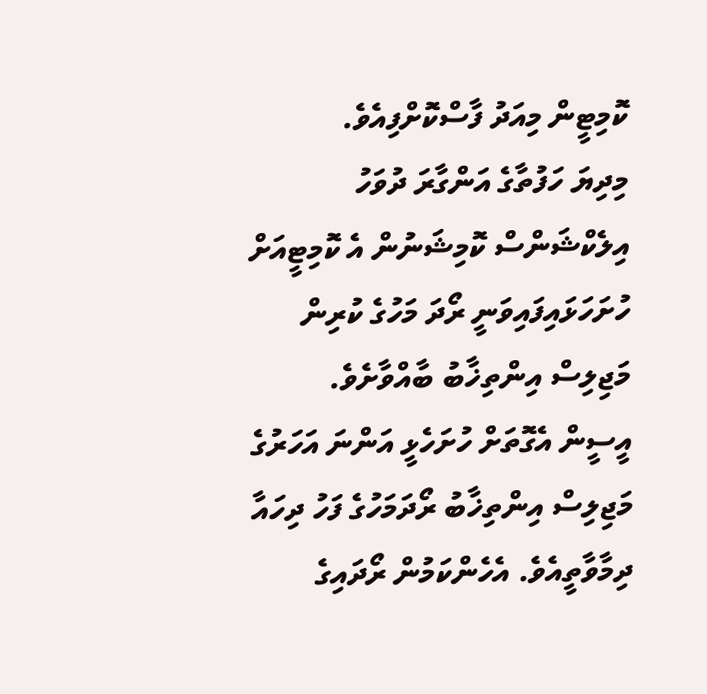ކޮމިޓީން މިއަދު ފާސްކޮށްފިއެވެ.
މިދިޔަ ހަފުތާގެ އަންގާރަ ދުވަހު އިލެކްޝަންސް ކޮމިޝަނުން އެ ކޮމިޓީއަށް ހުށަހަޅައިފައިވަނީ ރޯދަ މަހުގެ ކުރިން މަޖިލިސް އިންތިޚާބު ބާއްވާށެވެ.
އީސީން އެގޮތަށް ހުށަހެޅީ އަންނަ އަހަރުގެ މަޖިލިސް އިންތިޚާބު ރޯދަމަހުގެ ފަހު ދިހައާ ދިމާވާތީއެވެ. އެހެންކަމުން ރޯދައިގެ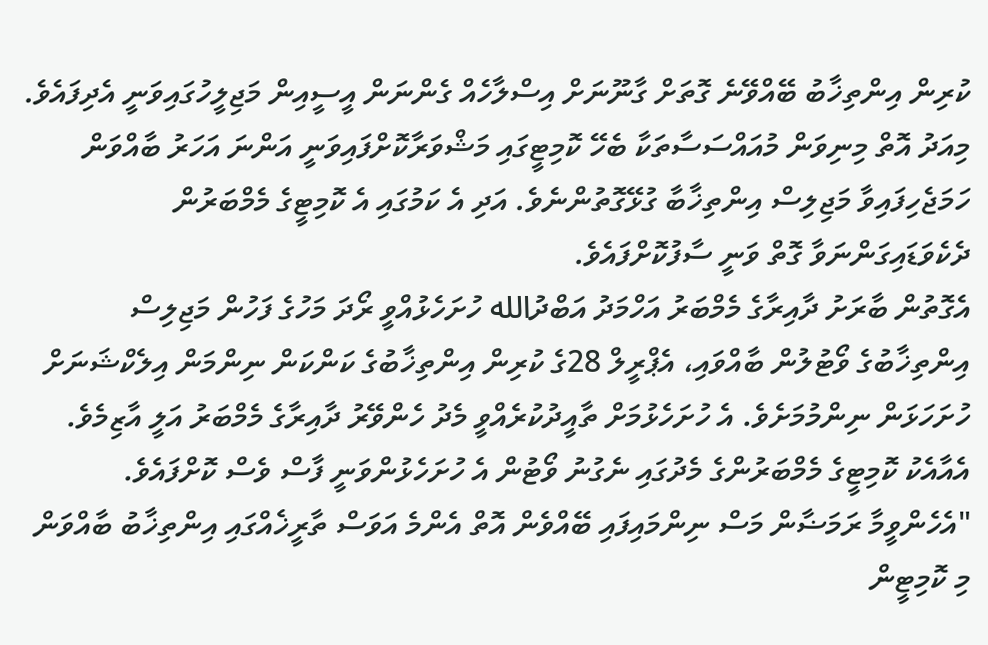ކުރިން އިންތިޚާބު ބޭއްވޭނެ ގޮތަށް ގާނޫނަށް އިސްލާހެއް ގެންނަން އީސީއިން މަޖިލީހުގައިވަނީ އެދިފައެވެ.
މިއަދު އޮތް މިނިވަން މުއައްސަސާތަކާ ބެހޭ ކޮމިޓީގައި މަޝްވަރާކޮށްފައިވަނީ އަންނަ އަހަރު ބާއްވަން ހަމަޖެހިފައިވާ މަޖިލިސް އިންތިޚާބާ ގުޅޭގޮތުންނެވެ. އަދި އެ ކަމުގައި އެ ކޮމިޓީގެ މެމްބަރުން ދެކެވަޑައިގަންނަވާ ގޮތް ވަނީ ސާފުކޮށްފައެވެ.
އެގޮތުން ބާރަށު ދާއިރާގެ މެމްބަރު އަހްމަދު އަބްދުالله ހުށަހެޅުއްވީ ރޯދަ މަހުގެ ފަހުން މަޖިލިސް އިންތިޚާބުގެ ވޯޓުލުން ބާއްވައި، އެޕްރީލް 28ގެ ކުރިން އިންތިޚާބުގެ ކަންކަން ނިންމަން އިލެކްޝަނަށް ހުށަހަޅަން ނިންމުމަށެވެ. އެ ހުށަހެޅުމަށް ތާއީދުކުރެއްވީ މެދު ހެންވޭރު ދާއިރާގެ މެމްބަރު އަލީ އާޒިމެވެ.
އެއާއެކު ކޮމިޓީގެ މެމްބަރުންގެ މެދުގައި ނެގުނު ވޯޓުން އެ ހުށަހެޅުންވަނީ ފާސް ވެސް ކޮށްފައެވެ.
"އެހެންވީމާ ރަމަޟާން މަސް ނިންމައިފައި ބޭއްވެން އޮތް އެންމެ އަވަސް ތާރީޚެއްގައި އިންތިޚާބު ބާއްވަން މި ކޮމިޓީން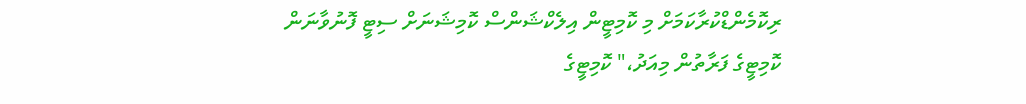ރިކޮމެންޑްކުރާކަމަށް މި ކޮމިޓީން އިލެކްޝަންސް ކޮމިޝަނަށް ސިޓީ ފޮނުވާނަން ކޮމިޓީގެ ފަރާތުން މިއަދު،" ކޮމިޓީގެ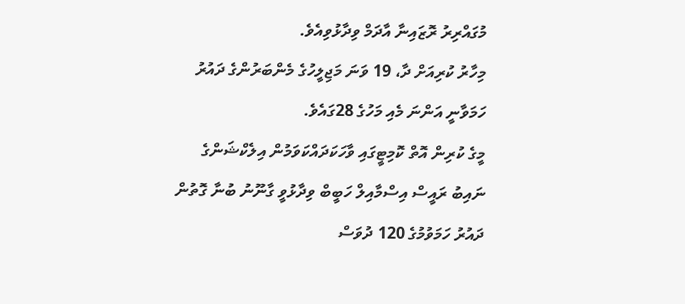މުގައްރިރު ރޮޒައިނާ އާދަމް ވިދާޅުވިއެވެ.
މިހާރު ކުރިއަށް ދާ، 19 ވަނަ މަޖިލީހުގެ މެންބަރުންގެ ދައުރު ހަމަވާނީ އަންނަ މެއި މަހުގެ 28ގައެވެ.
މީގެ ކުރިން އޮތް ކޮމިޓީގައި ވާހަކަދައްކަވަމުން އިލެކްޝަންގެ ނައިބު ރައީސް އިސްމާއިލް ހަބީބް ވިދާޅުވީ ގާނޫނު ބުނާ ގޮތުން ދައުރު ހަމަވުމުގެ 120 ދުވަސް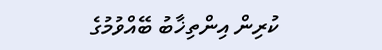ކުރިން އިންތިޚާބު ބޭއްވުމުގެ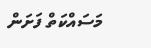މަސައްކަތް ފަށަން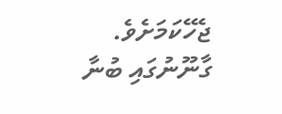ޖެހޭކަމަށެވެ.
ގާނޫނުގައި ބުނާ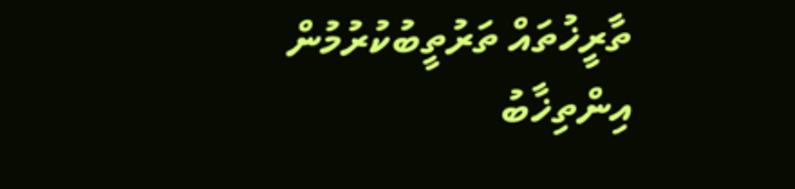ތާރީޚުތައް ތަރުތީބުކުރުމުން އިންތިޚާބު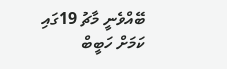ބޭއްވެނީ މާޗު 19ގައި ކަމަށް ހަބީބް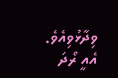ވިދާޅުވިއެވެ. އެއީ ރޯދަ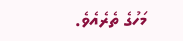މަހުގެ ތެރެއެވެ.